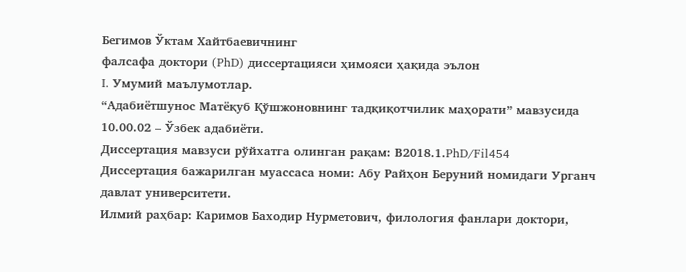Бегимов Ўктам Хайтбаевичнинг
фалсафа доктори (PhD) диссертацияси ҳимояси ҳақида эълон
I. Умумий маълумотлар.
“Адабиётшунос Матёқуб Қўшжоновнинг тадқиқотчилик маҳорати” мавзусида 10.00.02 – Ўзбек адабиёти.
Диссертация мавзуси рўйхатга олинган рақам: В2018.1.PhD/Fil454
Диссертация бажарилган муассаса номи: Абу Райҳон Беруний номидаги Урганч давлат университети.
Илмий раҳбар: Каримов Баходир Нурметович, филология фанлари доктори,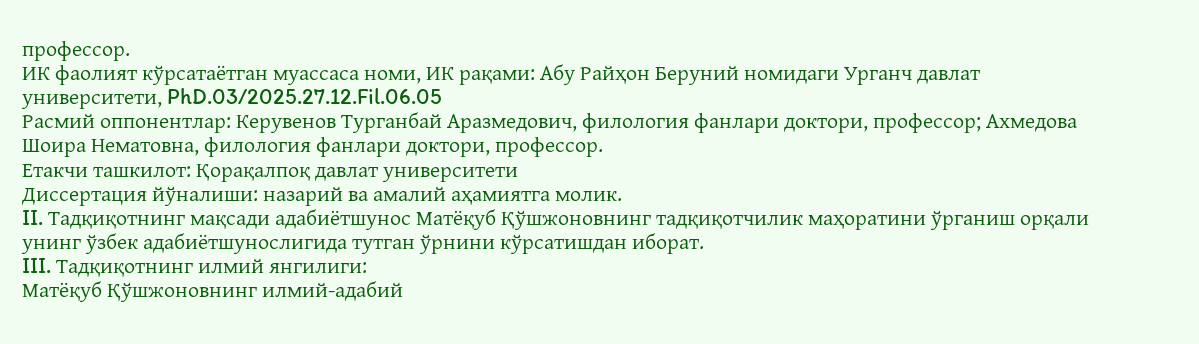профессор.
ИК фаолият кўрсатаётган муассаса номи, ИК рақами: Абу Райҳон Беруний номидаги Урганч давлат университети, PhD.03/2025.27.12.Fil.06.05
Расмий оппонентлар: Керувенов Турганбай Аразмедович, филология фанлари доктори, профессор; Ахмедова Шоира Нематовна, филология фанлари доктори, профессор.
Етакчи ташкилот: Қорақалпоқ давлат университети
Диссертация йўналиши: назарий ва амалий аҳамиятга молик.
II. Тадқиқотнинг мақсади адабиётшунос Матёқуб Қўшжоновнинг тадқиқотчилик маҳоратини ўрганиш орқали унинг ўзбек адабиётшунослигида тутган ўрнини кўрсатишдан иборат.
III. Тадқиқотнинг илмий янгилиги:
Матёқуб Қўшжоновнинг илмий-адабий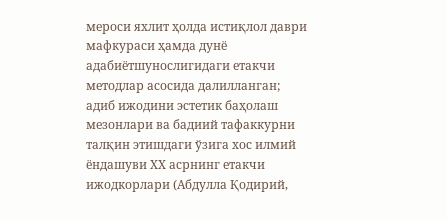мероси яхлит ҳолда истиқлол даври мафкураси ҳамда дунё адабиётшунослигидаги етакчи методлар асосида далилланган;
адиб ижодини эстетик баҳолаш мезонлари ва бадиий тафаккурни талқин этишдаги ўзига хос илмий ёндашуви ХХ асрнинг етакчи ижодкорлари (Абдулла Қодирий,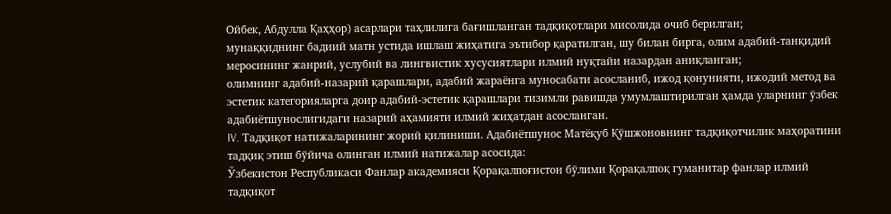Ойбек, Абдулла Қаҳҳор) асарлари таҳлилига бағишланган тадқиқотлари мисолида очиб берилган;
мунаққиднинг бадиий матн устида ишлаш жиҳатига эътибор қаратилган, шу билан бирга, олим адабий-танқидий меросининг жанрий, услубий ва лингвистик хусусиятлари илмий нуқтайи назардан аниқланган;
олимнинг адабий-назарий қарашлари, адабий жараёнга муносабати асосланиб, ижод қонунияти, ижодий метод ва эстетик категорияларга доир адабий-эстетик қарашлари тизимли равишда умумлаштирилган ҳамда уларнинг ўзбек адабиётшунослигидаги назарий аҳамияти илмий жиҳатдан асосланган.
IV. Тадқиқот натижаларининг жорий қилиниши. Адабиётшунос Матёқуб Қўшжоновнинг тадқиқотчилик маҳоратини тадқиқ этиш бўйича олинган илмий натижалар асосида:
Ўзбекистон Республикаси Фанлар академияси Қорақалпоғистон бўлими Қорақалпоқ гуманитар фанлар илмий тадқиқот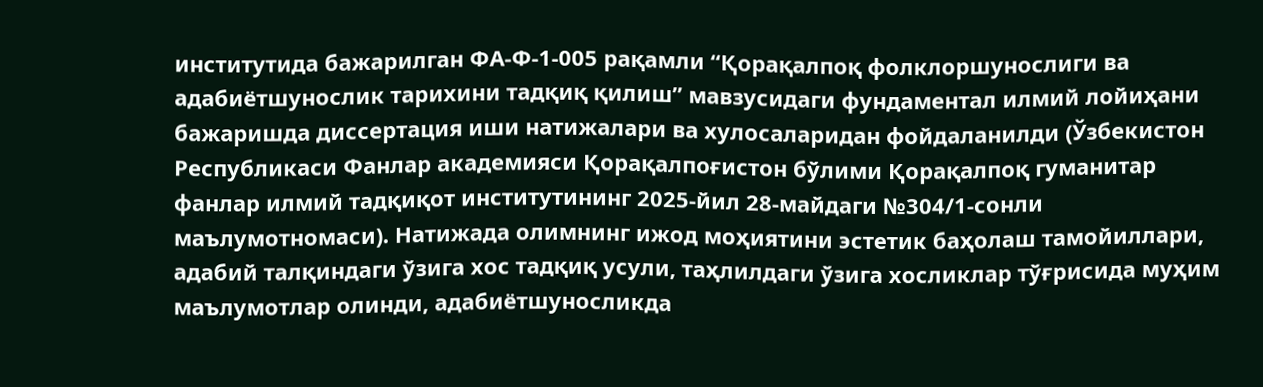институтида бажарилган ФА-Ф-1-005 рақамли “Қорақалпоқ фолклоршунослиги ва адабиётшунослик тарихини тадқиқ қилиш” мавзусидаги фундаментал илмий лойиҳани бажаришда диссертация иши натижалари ва хулосаларидан фойдаланилди (Ўзбекистон Республикаси Фанлар академияси Қорақалпоғистон бўлими Қорақалпоқ гуманитар фанлар илмий тадқиқот институтининг 2025-йил 28-майдаги №304/1-сонли маълумотномаси). Натижада олимнинг ижод моҳиятини эстетик баҳолаш тамойиллари, адабий талқиндаги ўзига хос тадқиқ усули, таҳлилдаги ўзига хосликлар тўғрисида муҳим маълумотлар олинди, адабиётшуносликда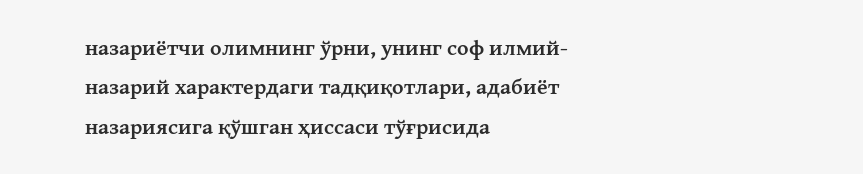назариётчи олимнинг ўрни, унинг соф илмий-назарий характердаги тадқиқотлари, адабиёт назариясига қўшган ҳиссаси тўғрисида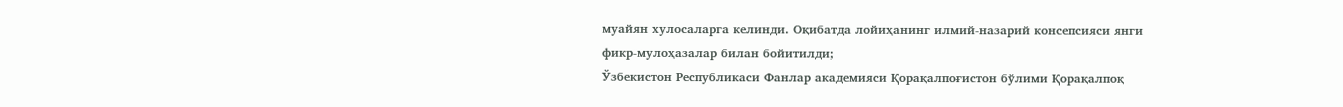муайян хулосаларга келинди. Оқибатда лойиҳанинг илмий-назарий консепсияси янги фикр-мулоҳазалар билан бойитилди;
Ўзбекистон Республикаси Фанлар академияси Қорақалпоғистон бўлими Қорақалпоқ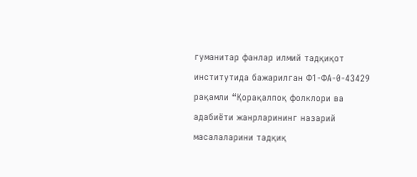гуманитар фанлар илмий тадқиқот институтида бажарилган Ф1-ФА-0-43429 рақамли “Қорақалпоқ фолклори ва адабиёти жанрларининг назарий масалаларини тадқиқ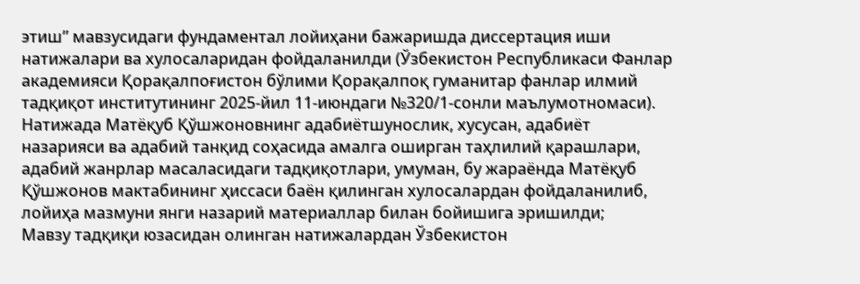этиш” мавзусидаги фундаментал лойиҳани бажаришда диссертация иши натижалари ва хулосаларидан фойдаланилди (Ўзбекистон Республикаси Фанлар академияси Қорақалпоғистон бўлими Қорақалпоқ гуманитар фанлар илмий тадқиқот институтининг 2025-йил 11-июндаги №320/1-сонли маълумотномаси). Натижада Матёқуб Қўшжоновнинг адабиётшунослик, хусусан, адабиёт назарияси ва адабий танқид соҳасида амалга оширган таҳлилий қарашлари, адабий жанрлар масаласидаги тадқиқотлари, умуман, бу жараёнда Матёқуб Қўшжонов мактабининг ҳиссаси баён қилинган хулосалардан фойдаланилиб, лойиҳа мазмуни янги назарий материаллар билан бойишига эришилди;
Мавзу тадқиқи юзасидан олинган натижалардан Ўзбекистон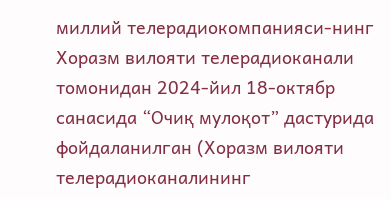миллий телерадиокомпанияси-нинг Хоразм вилояти телерадиоканали томонидан 2024-йил 18-октябр санасида “Очиқ мулоқот” дастурида фойдаланилган (Хоразм вилояти телерадиоканалининг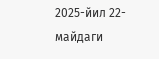2025-йил 22-майдаги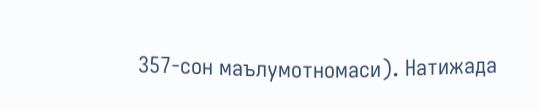357-сон маълумотномаси). Натижада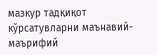мазкур тадқиқот кўрсатувларни маънавий-маърифий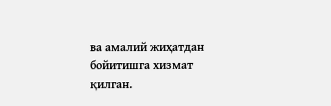ва амалий жиҳатдан бойитишга хизмат қилган.